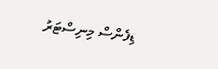ޑިފެންސް މިނިސްޓަރު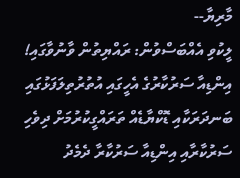މާރިޔާ--
ލީކުވި އެއްބަސްވުން: ރައްޔިތުން ވާނުވާގައި!
އިންޑިއާ ސަރުކާރުގެ އެހީގައި އުތުރުތިލަފަޅުގައި ބަނދަރަކާއި ޑޮކްޔާޑެއް ތަރައްގީކުރުމަށް ދިވެހި ސަރުކާރާއި އިންޑިއާ ސަރުކާރާ ދެމެދު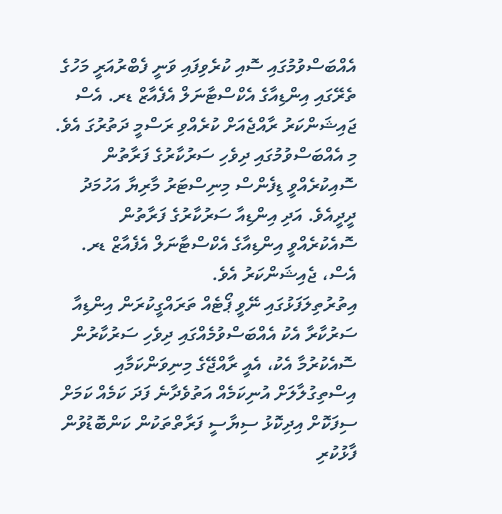އެއްބަސްވުމުގައި ސޮއި ކުރެވިފައި ވަނީ ފެބްރުއަރީ މަހުގެ ތެރޭގައި އިންޑިއާގެ އެކްސްޓާނަލް އެފެއާޒް ޑރ. އެސް ޖައިޝަންކަރު ރާއްޖެއަށް ކުރެއްވި ރަސްމީ ދަތުރުގަ އެވެ. މި އެއްބަސްވުމުގައި ދިވެހި ސަރުކާރުގެ ފަރާތުން ސޮއިކުރެއްވީ ޑިފެންސް މިނިސްޓަރު މާރިޔާ އަހުމަދު ދީދީއެވެ. އަދި އިންޑިއާ ސަރުކާރުގެ ފަރާތުން ސޮއެކުރެއްވީ އިންޑިއާގެ އެކްސްޓާނަލް އެފެއާޒް ޑރ. އެސް، ޖެއިޝަންކަރު އެވެ.
އިތުރުތިލަފަޅުގައި ނޭވީ ޕޯޓެއް ތަރައްގީކުރަން އިންޑިއާ ސަރުކާރާ އެކު އެއްބަސްވުމެއްގައި ދިވެހި ސަރުކާރުން ސޮއެކުރުމާ އެކު، އެއީ ރާއްޖޭގެ މިނިވަންކަމާއި އިސްތިގުލާލަށް އުނިކަމެއް އަތުވެދާނެ ފަދަ ކަމެއް ކަމަށް ސިފަކޮށް އިދިކޮޅު ސިޔާސީ ފަރާތްތަކުން ކަންބޮޑުވުން ފާޅުކުރި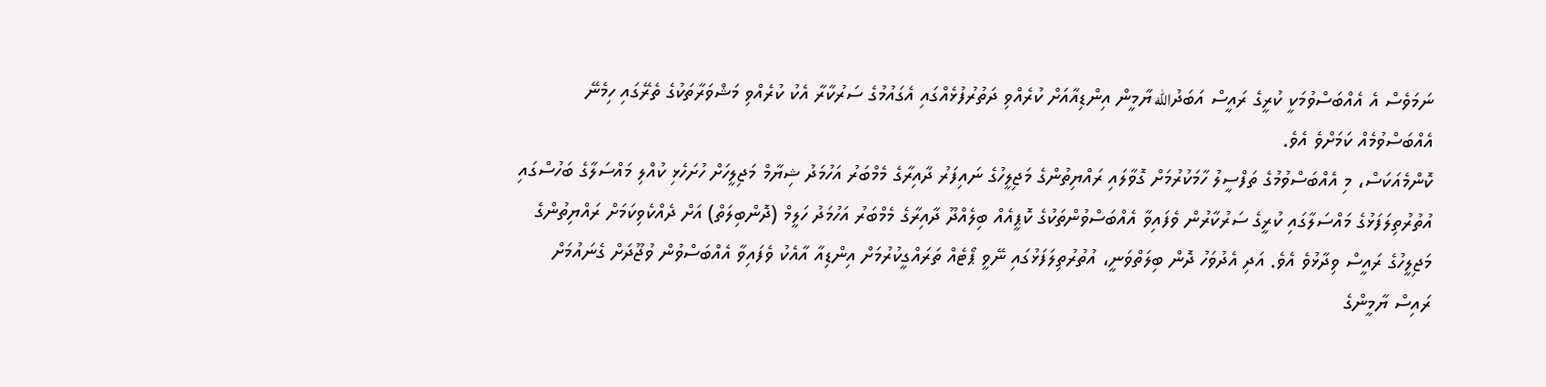ނަމަވެސް އެ އެއްބަސްވުމަކީ ކުރީގެ ރައީސް އަބަދުالله ޔާމީން އިންޑިއާއަށް ކުރެއްވި ދަތުރުފުޅެއްގައި އެގައުމުގެ ސަރުކާރާ އެކު ކުރެއްވި މަޝްވަރާތަކުގެ ތެރޭގައި ހިމެނޭ އެއްބަސްވުމެއް ކަމަށްވެ އެވެ.
ކޮންމެއަކަސް، މި އެއްބަސްވުމުގެ ތަފްސީލު ހާމަކުރުމަށް ގޮވާލައި ރައްޔިތުންގެ މަޖިލީހުގެ ނައިފަރު ދާއިރާގެ މެމްބަރު އަހުމަދު ޝިޔާމް މަޖިލީހަށް ހުށަހެޅި ކުއްލި މައްސަލާގެ ބަހުސްގައި އުތުރުތިލަފަޅުގެ މައްސަލާގައި ކުރީގެ ސަރުކާރުން ވެފައިވާ އެއްބަސްވުންތަކުގެ ކޮޕީއެއް ބިލެއްދޫ ދާއިރާގެ މެމްބަރު އަހުމަދު ހަލީމް (ދޮންބިލަތް) އަށް ދެއްކެވިކަމަށް ރައްޔިތުންގެ މަޖިލީހުގެ ރައީސް ވިދާޅުވެ އެވެ. އަދި އެދުވަހު ދޮން ބިލަތްވަނީ، އުތުރުތިލަފަޅުގައި ނޭވީ ޕޯޓެއް ތަރައްގީކުރުމަށް އިންޑިއާ އާއެކު ވެފައިވާ އެއްބަސްވުން ވުޖޫދަށް ގެނައުމަށް ރައިސް ޔާމީންގެ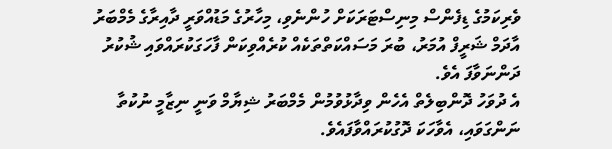ވެރިކަމުގެ ޑިފެންސް މިނިސްޓަރަކަށް ހުންނެވި، މިހާރުގެ މަޑުއްވަރީ ދާއިރާގެ މެމްބަރު އާދަމް ޝަރީފް އުމަރު، ބުރަ މަސައްކަތްތަކެއް ކުރެއްވިކަން ފާހަގަކުރައްވައި ޝުކުރު ދަންނަވާފަ އެވެ.
އެ ދުވަހު ދޮންބިލެތް އެހެން ވިދާޅުވުމުން މެމްބަރު ޝިޔާމް ވަނީ ނިޒާމީ ނުކުތާ ނަންގަވައި، އެވާހަކަ ދޮގުކުރައްވާފައެވެ.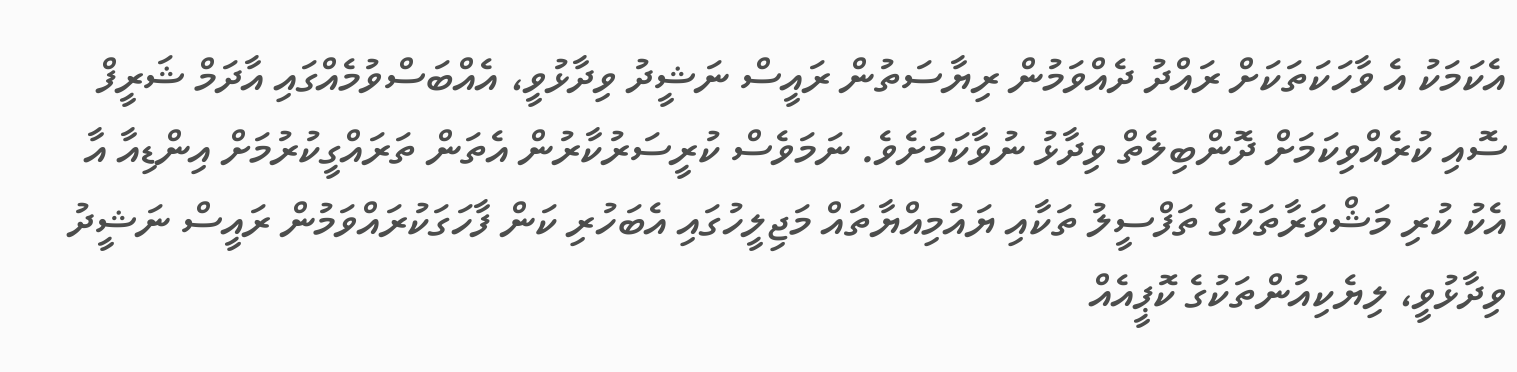އެކަމަކު އެ ވާހަކަތަކަށް ރައްދު ދެއްވަމުން ރިޔާސަތުން ރައީސް ނަޝީދު ވިދާޅުވީ، އެއްބަސްވުމެއްގައި އާދަމް ޝަރީފް ސޮއި ކުރެއްވިކަމަށް ދޮންބިލެތް ވިދާޅު ނުވާކަމަށެވެ. ނަމަވެސް ކުރީސަރުކާރުން އެތަން ތަރައްގީކުރުމަށް އިންޑިއާ އާ އެކު ކުރި މަޝްވަރާތަކުގެ ތަފްސީލު ތަކާއި ޔައުމިއްޔާތައް މަޖިލީހުގައި އެބަހުރި ކަން ފާހަގަކުރައްވަމުން ރައީސް ނަޝީދު ވިދާޅުވީ، ލިޔެކިއުންތަކުގެ ކޮޕީއެއް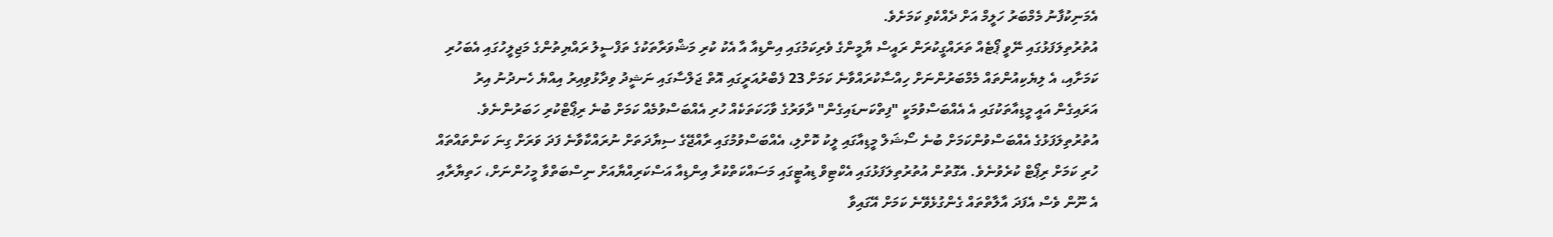އެމަނިކުފާނު މެމްބަރު ހަލީމް އަށް ދެއްކެވި ކަމަށެވެ.
އުތުރުތިލަފަޅުގައި ނޭވީ ޕޯޓެއް ތަރައްގީކުރަން ރައީސް ޔާމީންގެ ވެރިކަމުގައި އިންޑިއާ އާ އެކު ކުރި މަޝްވަރާތަކުގެ ތަފްސީލު ރައްޔިތުންގެ މަޖިލީހުގައި އެބަހުރި ކަމަށާއި، އެ ލިޔެކިއުންތައް މެމްބަރުންނަށް ހިއްސާކުރައްވާނެ ކަމަށް 23 ފެބްރުއަރީގައި އޮތް ޖަލްސާގައި ނަޝީދު ވިދާޅުވިއިރު އިއްޔެ ހެނދުނު އިރު އަރައިގެން އައީ މީޑިއާތަކުގައި އެ އެއްބަސްވުމަކީ "ފިތްކަނޑައިގެން" ދާވަރުގެ ވާހަކަތަކެއް ހުރި އެއްބަސްވުމެއް ކަމަށް ބުނެ ރިޕޯޓްކުރި ހަބަރުންނެވެ.
އުތުރުތިލަފަޅުގެ އެއްބަސްވުންކަމަށް ބުނެ ސޯޝަލް މީޑިއާގައި ލީކު ކޮށްލި، އެއްބަސްވުމުގައި ރާއްޖޭގެ ސިޔާދަތަށް ނުރައްކާވާނެ ފަދަ ވަރަށް ގިނަ ކަންތައްތައް ހުރި ކަމަށް ރިޕޯޓް ކުރެވުނެވެ. އެގޮތުން އުތުރުތިލަފަޅުގައި އެކްޓިވް ޑިއުޓީގައި މަސައްކަތްކުރާ އިންޑިއާ އަސްކަރިއްޔާއަށް ނިސްބަތްވާ މީހުންނަށް، ހަތިޔާރާއި އެ ނޫން ވެސް އެފަދަ އާލާތްތައް ގެންގުޅެވޭނެ ކަމަށް އޭގައިވާ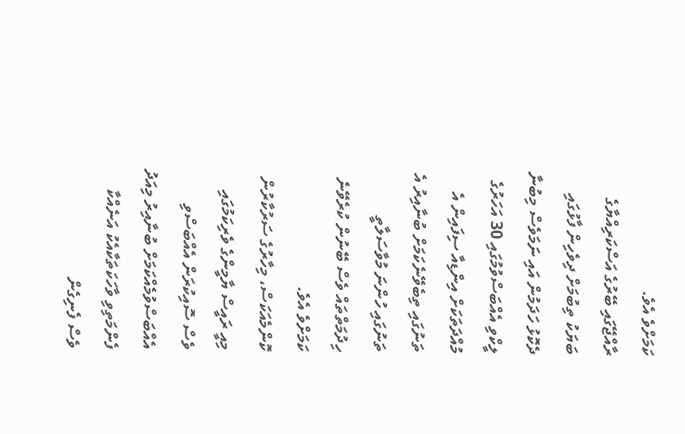ކަމަށްވެ އެވެ.
ރާއްޖޭގައި ބޭރުގެ އަސްކަރިއްޔާގެ ބަޔަކު ތިބުމަށް ދިވެހިން ފާޅުގައި ދެކޮޅު ހަދަމުން އައި ނަމަވެސް މިބުނާ ލީކްވި އެއްބަސްވުމުގައި 30 އަހަރުގެ މުއްދަތަކަށް އިންޑިއާ ސިފައިން އެ ތަނުގައި ތިބެވޭނެކަމަށް ބުނާއިރު އެ ތަނުގައި ހުންނަ މުވާސަލާތީ ހިދުމަތްތައް ވެސް ބޭނުން ކުރެވޭނެ ކަމަށްވެ އެވެ.
ކޮންމެއަކަސް، މިހާރުގެ ސަރުކާރުން މިއީ ރައީސް ޔާމީންގެ ވެރިކަމުގައި ވެސް ސޮއިކުރަން އެއްބަސްވި އެއްބަސްވުމެއްކަމަށް ބުނާއިރު މިއަދު ފެންމަތިވި ވާހަކަތަކާއެކު އަނެއްކާ ވެސް ފެނިގެން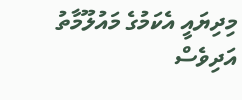މިދިޔައީ އެކަމުގެ މައުލޫމާތު އަދިވެސް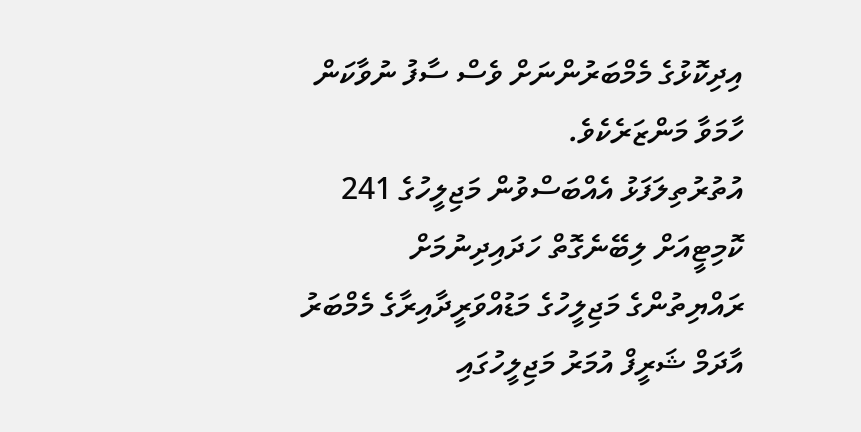އިދިކޮޅުގެ މެމްބަރުންނަށް ވެސް ސާފު ނުވާކަން ހާމަވާ މަންޒަރެކެވެ.
އުތުރުތިލަފަޅު އެއްބަސްވުން މަޖިލީހުގެ 241 ކޮމިޓީއަށް ލިބޭނެގޮތް ހަދައިދިނުމަށް ރައްޔިތުންގެ މަޖިލީހުގެ މަޑުއްވަރީދާއިރާގެ މެމްބަރު އާދަމް ޝަރީފް އުމަރު މަޖިލީހުގައި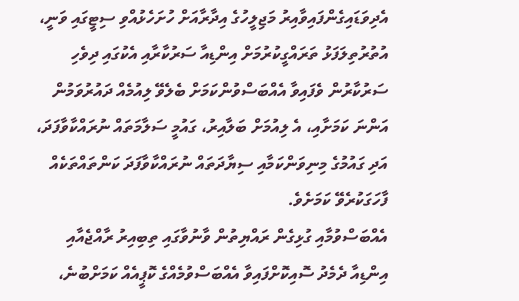އެދިވަޑައިގެންފައިވާއިރު މަޖިލީހުގެ އިދާރާއަށް ހުށަހެޅުއްވި ސިޓީގައި ވަނީ، އުތުރުތިލަފަޅު ތަރައްގީކުރުމަށް އިންޑިއާ ސަރުކާރާއި އެކުގައި ދިވެހި ސަރުކާރުން ވެފައިވާ އެއްބަސްވުންކަމަށް ބެލެވޭ ލިއުމެއް ދައުރުވަމުން އަންނަ ކަމަށާއި، އެ ލިއުމަށް ބަލާއިރު، ގައުމީ ސަލާމަތައް ނުރައްކާވާފަދަ، އަދި ގައުމުގެ މިނިވަންކަމާއި ސިޔާދަތައް ނުރައްކާވާފަދަ ކަންތައްތަކެއް ފާހަގަކުރެވޭ ކަމަށެވެ.
އެއްބަސްވުމާއި ގުޅިގެން ރައްޔިތުން ވާނުވާގައި ތިބިއިރު ރާއްޖެއާއި އިންޑިއާ ދެމެދު ސޮއިކޮށްފައިވާ އެއްބަސްވުމެއްގެ ކޮޕީއެއް ކަމަށްބުނެ،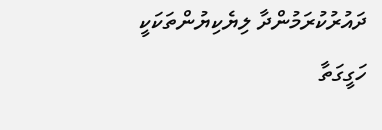ދައުރުކުރަމުންދާ ލިޔެކިޔުންތަކަކީ ހަގީގަތާ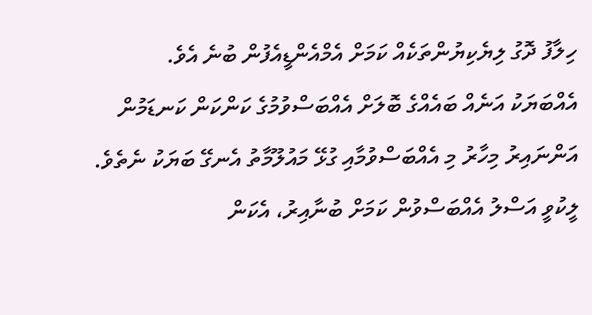ހިލާފު ދޮގު ލިޔެކިޔުންތަކެއް ކަމަށް އެމްއެންޑީއެފުން ބުނެ އެވެ.
އެއްބަޔަކު އަނެއް ބައެއްގެ ބޮލަށް އެއްބަސްވުމުގެ ކަންކަން ކަނޑަމުން އަންނައިރު މިހާރު މި އެއްބަސްވުމާއި ގުޅޭ މައުލޫމާތު އެނގޭ ބަޔަކު ނެތެވެ. ލީކުވީ އަސްލު އެއްބަސްވުން ކަމަށް ބުނާއިރު، އެކަން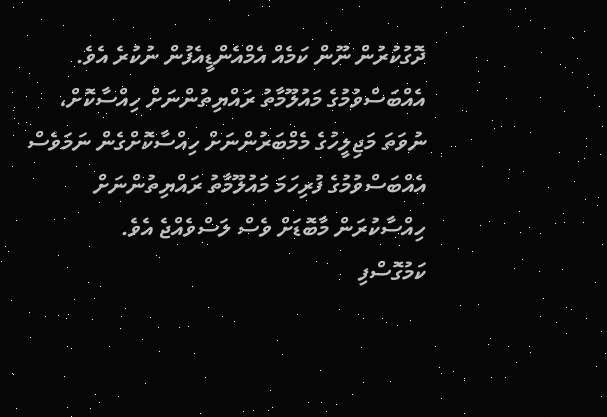ދޮގުކުރުން ނޫން ކަމެއް އެމްއެންޑީއެފުން ނުކުރެ އެވެ. އެއްބަސްވުމުގެ މައުލޫމާތު ރައްޔިތުންނަށް ހިއްސާކޮށް، ނުވަތަ މަޖިލީހުގެ މެމްބަރުންނަށް ހިއްސާކޮށްގެން ނަމަވެސް އެއްބަސްވުމުގެ ފުރިހަމަ މައުލޫމާތު ރައްޔިތުންނަށް ހިއްސާކުރަން މާބޮޑަށް ވެސް ލަސްވެއްޖެ އެވެ.
ކަމުގޮސްފި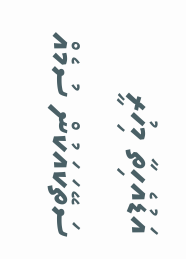އަޑުއެހިތާ މިހުރީ
ސަތޭކައަކުން ސުމެއް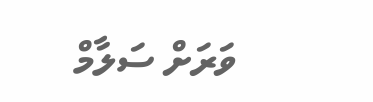ވަރަށް ސަލާމް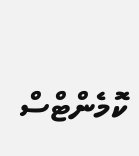ކޮމެންޓްސް